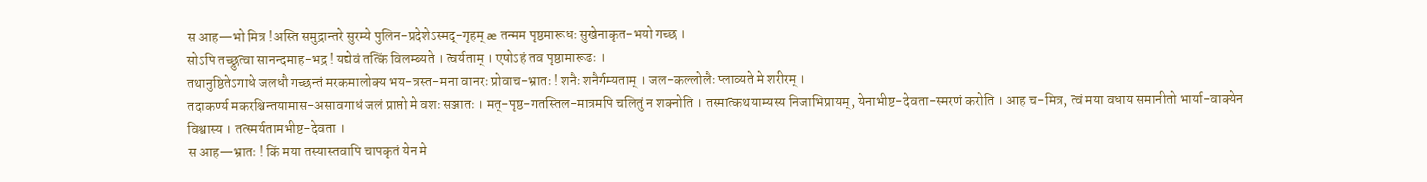स आह—भो मित्र !अस्ति समुद्रान्तरे सुरम्ये पुलिन-प्रदेशेऽस्मद्-गृहम् æ तन्मम पृष्ठमारूधः सुखेनाकृत-भयो गच्छ ।
सोऽपि तच्छ्रुत्वा सानन्दमाह-भद्र ! यद्येवं तत्किं विलम्ब्यते । त्वर्यताम् । एषोऽहं तव पृष्ठामारूढः ।
तथानुष्ठितेऽगाधे जलधौ गच्छन्तं मरकमालोक्य भय-त्रस्त-मना वानरः प्रोवाच-भ्रातः ! शनैः शनैर्गम्यताम् । जल-कल्लोलैः प्लाव्यते मे शरीरम् ।
तदाकर्ण्य मकरश्चिन्तयामास-असावगाधं जलं प्राप्तो मे वशः सञ्जातः । मत्-पृष्ठ-गतस्तिल-मात्रमपि चलितुं न शक्नोति । तस्मात्कथयाम्यस्य निजाभिप्रायम्, येनाभीष्ट-देवता-स्मरणं करोति । आह च-मित्र, त्वं मया वधाय समानीतो भार्या-वाक्येन विश्वास्य । तत्स्मर्यतामभीष्ट-देवता ।
स आह—भ्रातः ! किं मया तस्यास्तवापि चापकृतं येन मे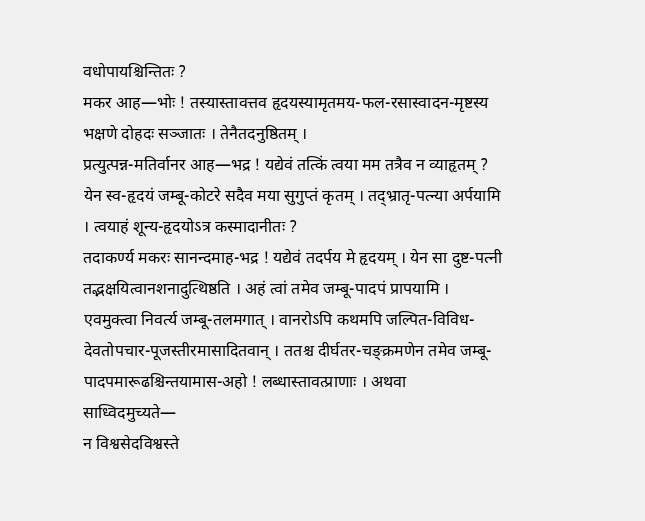वधोपायश्चिन्तितः ?
मकर आह—भोः ! तस्यास्तावत्तव हृदयस्यामृतमय-फल-रसास्वादन-मृष्टस्य भक्षणे दोहदः सञ्जातः । तेनैतदनुष्ठितम् ।
प्रत्युत्पन्न-मतिर्वानर आह—भद्र ! यद्येवं तत्किं त्वया मम तत्रैव न व्याहृतम् ? येन स्व-हृदयं जम्बू-कोटरे सदैव मया सुगुप्तं कृतम् । तद्भ्रातृ-पत्न्या अर्पयामि । त्वयाहं शून्य-हृदयोऽत्र कस्मादानीतः ?
तदाकर्ण्य मकरः सानन्दमाह-भद्र ! यद्येवं तदर्पय मे हृदयम् । येन सा दुष्ट-पत्नी तद्भक्षयित्वानशनादुत्थिष्ठति । अहं त्वां तमेव जम्बू-पादपं प्रापयामि । एवमुक्त्वा निवर्त्य जम्बू-तलमगात् । वानरोऽपि कथमपि जल्पित-विविध-देवतोपचार-पूजस्तीरमासादितवान् । ततश्च दीर्घतर-चङ्क्रमणेन तमेव जम्बू-पादपमारूढश्चिन्तयामास-अहो ! लब्धास्तावत्प्राणाः । अथवा साध्विदमुच्यते—
न विश्वसेदविश्वस्ते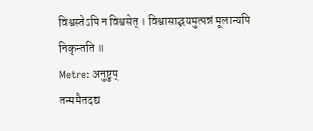विश्वस्तेऽपि न विश्वसेत् । विश्वासाद्भयमुत्पन्नं मूलान्यपि निकृन्तति ॥
Metre: अनुष्टुप्
तन्ममैतदद्य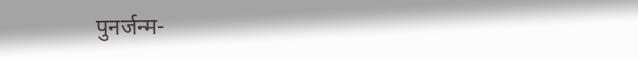पुनर्जन्म-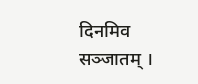दिनमिव सञ्जातम् ।